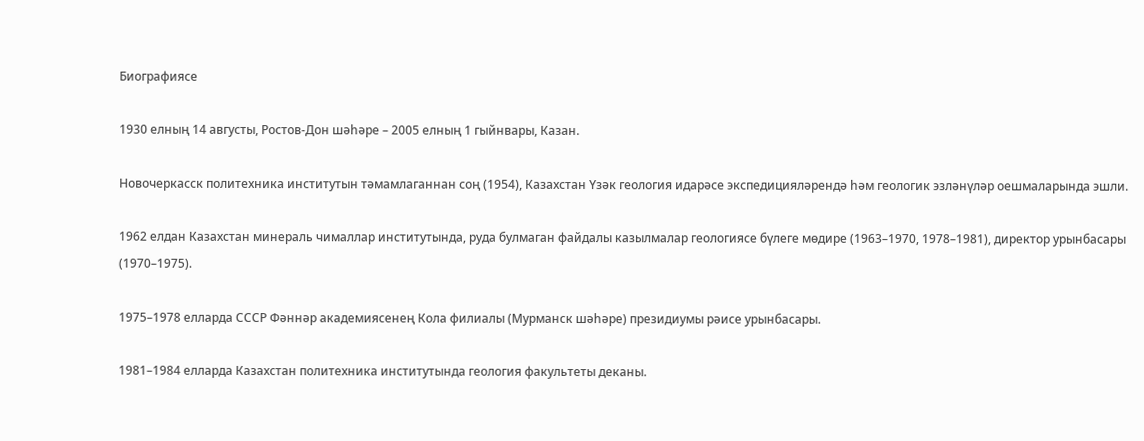Биографиясе

1930 елның 14 августы, Ростов-Дон шәһәре – 2005 елның 1 гыйнвары, Казан.

Новочеркасск политехника институтын тәмамлаганнан соң (1954), Казахстан Үзәк геология идарәсе экспедицияләрендә һәм геологик эзләнүләр оешмаларында эшли.

1962 елдан Казахстан минераль чималлар институтында, руда булмаган файдалы казылмалар геологиясе бүлеге мөдире (1963–1970, 1978–1981), директор урынбасары (1970–1975).

1975–1978 елларда СССР Фәннәр академиясенең Кола филиалы (Мурманск шәһәре) президиумы рәисе урынбасары.

1981–1984 елларда Казахстан политехника институтында геология факультеты деканы.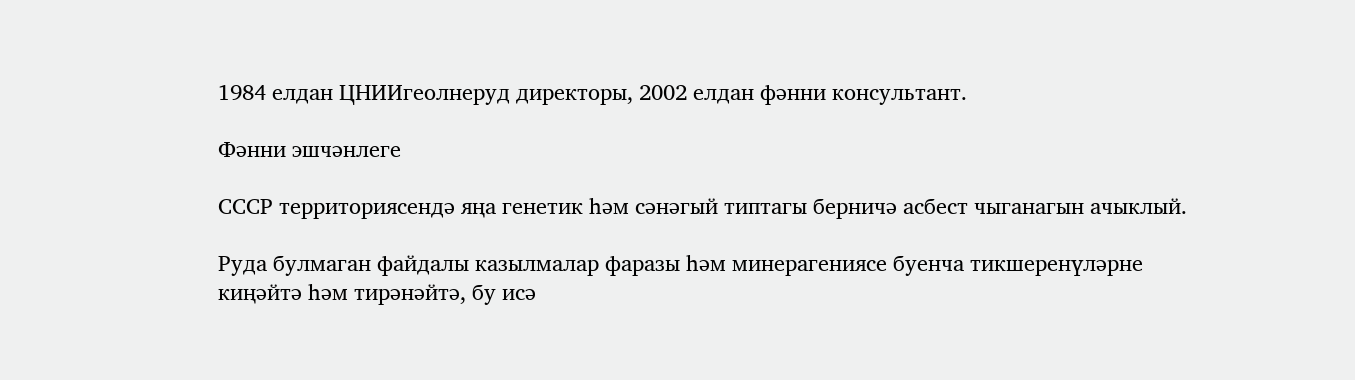1984 елдан ЦНИИгеолнеруд директоры, 2002 елдан фәнни консультант.

Фәнни эшчәнлеге

СССР территориясендә яңа генетик һәм сәнәгый типтагы берничә асбест чыганагын ачыклый.

Руда булмаган файдалы казылмалар фаразы һәм минерагениясе буенча тикшеренүләрне киңәйтә һәм тирәнәйтә, бу исә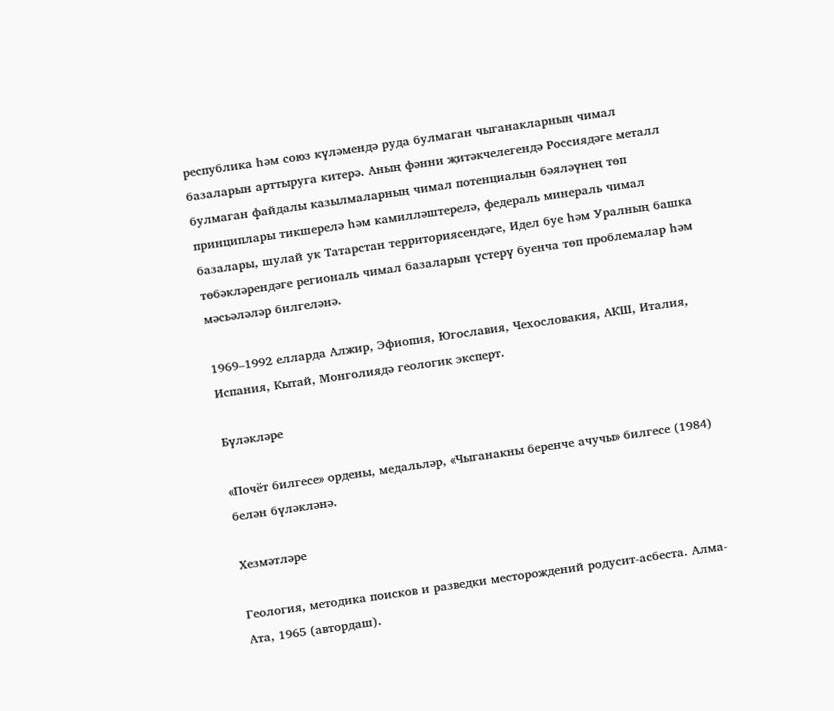республика һәм союз күләмендә руда булмаган чыганакларның чимал базаларын арттыруга китерә. Аның фәнни җитәкчелегендә Россиядәге металл булмаган файдалы казылмаларның чимал потенциалын бәяләүнең төп принциплары тикшерелә һәм камилләштерелә, федераль минераль чимал базалары, шулай ук Татарстан территориясендәге, Идел буе һәм Уралның башка төбәкләрендәге региональ чимал базаларын үстерү буенча төп проблемалар һәм мәсьәләләр билгеләнә.

1969–1992 елларда Алжир, Эфиопия, Югославия, Чехословакия, АКШ, Италия, Испания, Кытай, Монголиядә геологик эксперт.

Бүләкләре

«Почёт билгесе» ордены, медальләр, «Чыганакны беренче ачучы» билгесе (1984) белән бүләкләнә.

Хезмәтләре

Геология, методика поисков и разведки месторождений родусит-асбеста. Алма-Ата, 1965 (автордаш).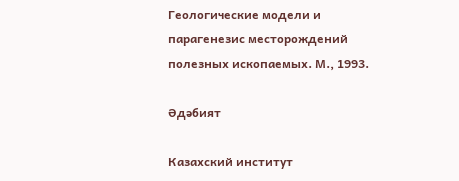Геологические модели и парагенезис месторождений полезных ископаемых. М., 1993.

Әдәбият

Казахский институт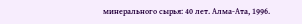минерального сырья: 40 лет. Алма-Ата, 1996.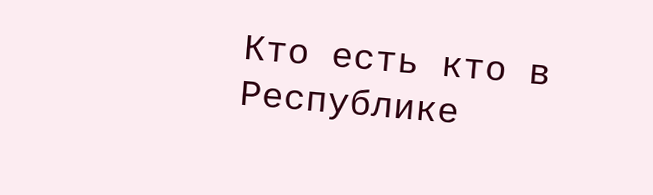Кто есть кто в Республике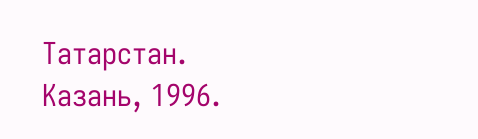Татарстан. Казань, 1996.